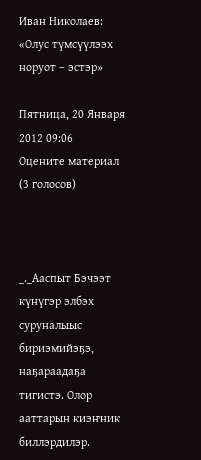Иван Николаев: «Олус түмсүүлээх норуот – эстэр»

Пятница, 20 Января 2012 09:06
Оцените материал
(3 голосов)



_._Ааспыт Бэчээт күнүгэр элбэх суруналыыс бириэмийэҕэ, наҕараадаҕа тигистэ. Олор ааттарын киэҥник биллэрдилэр.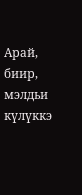Арай, биир, мэлдьи күлүккэ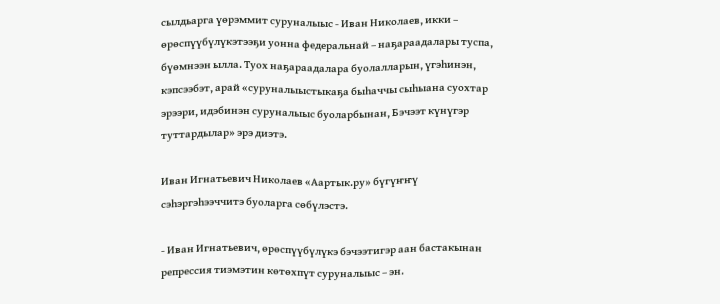сылдьарга үөрэммит суруналыыс - Иван Николаев, икки – өрөспүүбүлүкэтээҕи уонна федеральнай – наҕараадалары туспа, бүөмнээн ылла. Туох наҕараадалара буолалларын, үгэһинэн, кэпсээбэт, арай «суруналыыстыкаҕа быһаччы сыһыана суохтар эрээри, идэбинэн суруналыыс буоларбынан, Бэчээт күнүгэр туттардылар» эрэ диэтэ.

Иван Игнатьевич Николаев «Аартык.ру» бүгүҥҥү сэһэргэһээччитэ буоларга сөбүлэстэ.

- Иван Игнатьевич, өрөспүүбүлүкэ бэчээтигэр аан бастакынан репрессия тиэмэтин көтөхпүт суруналыыс – эн.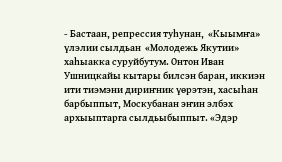- Бастаан, репрессия туһунан,  «Кыымҥа» үлэлии сылдьан  «Молодежь Якутии» хаһыакка суруйбутум. Онтон Иван Ушницкайы кытары билсэн баран, иккиэн ити тиэмэни дириҥник үөрэтэн, хасыһан барбыппыт, Москубанан эҥин элбэх архыыптарга сылдьыбыппыт. «Эдэр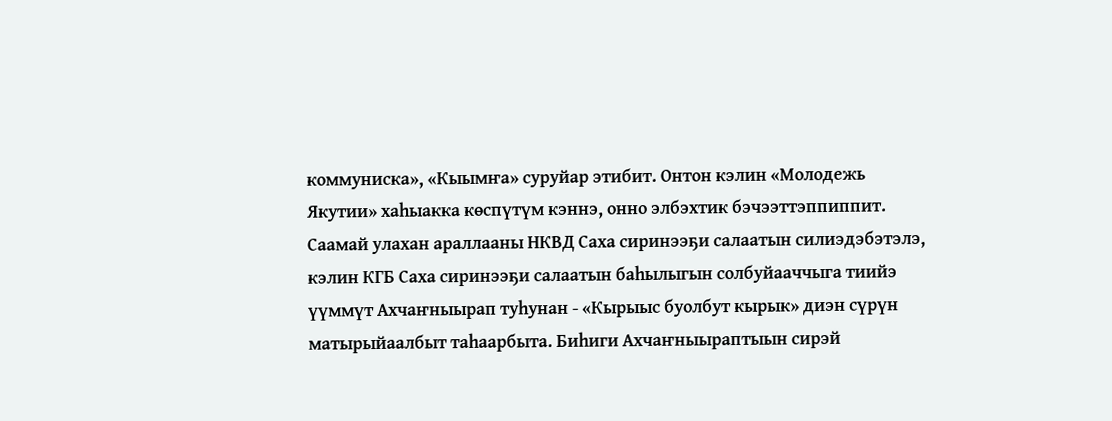коммуниска», «Кыымҥа» суруйар этибит. Онтон кэлин «Молодежь Якутии» хаһыакка көспүтүм кэннэ, онно элбэхтик бэчээттэппиппит. Саамай улахан араллааны НКВД Саха сиринээҕи салаатын силиэдэбэтэлэ, кэлин КГБ Саха сиринээҕи салаатын баһылыгын солбуйааччыга тиийэ үүммүт Ахчаҥныырап туһунан - «Кырыыс буолбут кырык» диэн сүрүн матырыйаалбыт таһаарбыта. Биһиги Ахчаҥныыраптыын сирэй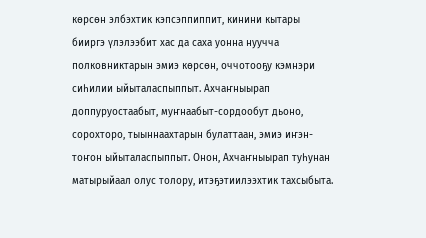көрсөн элбэхтик кэпсэппиппит, кинини кытары  бииргэ үлэлээбит хас да саха уонна нуучча полковниктарын эмиэ көрсөн, оччотооҕу кэмнэри сиһилии ыйыталаспыппыт. Ахчаҥныырап доппуруостаабыт, муҥнаабыт-сордообут дьоно, сорохторо, тыыннаахтарын булаттаан, эмиэ иҥэн-тоҥон ыйыталаспыппыт. Онон, Ахчаҥныырап туһунан матырыйаал олус толору, итэҕэтиилээхтик тахсыбыта.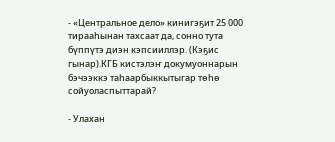- «Центральное дело» кинигэҕит 25 000 тирааһынан тахсаат да, сонно тута бүппүтэ диэн кэпсииллэр. (Кэҕис гынар).КГБ кистэлэҥ докумуоннарын бэчээккэ таһаарбыккытыгар төһө сойуоласпыттарай?

- Улахан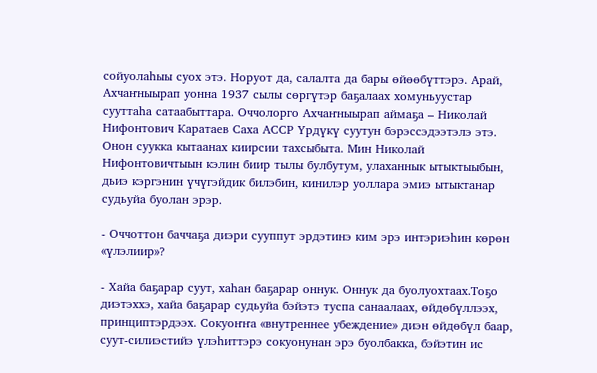сойуолаһыы суох этэ. Норуот да, салалта да бары өйөөбүттэрэ. Арай, Ахчаҥныырап уонна 1937 сылы сөргүтэр баҕалаах хомуньуустар сууттаһа сатаабыттара. Оччолорго Ахчаҥныырап аймаҕа – Николай Нифонтович Каратаев Саха АССР Үрдүкү суутун бэрэссэдээтэлэ этэ. Онон суукка кытаанах киирсии тахсыбыта. Мин Николай Нифонтовичтыын кэлин биир тылы булбутум, улаханнык ытыктыыбын, дьиэ кэргэнин үчүгэйдик билэбин, кинилэр уоллара эмиэ ытыктанар судьуйа буолан эрэр.

- Оччоттон баччаҕа диэри сууппут эрдэтинэ ким эрэ интэриэһин көрөн «үлэлиир»?

- Хайа баҕарар суут, хаһан баҕарар оннук. Оннук да буолуохтаах.Тоҕо диэтэххэ, хайа баҕарар судьуйа бэйэтэ туспа санаалаах, өйдөбүллээх, принциптэрдээх. Сокуоҥҥа «внутреннее убеждение» диэн өйдөбүл баар, суут-силиэстийэ үлэһиттэрэ сокуонунан эрэ буолбакка, бэйэтин ис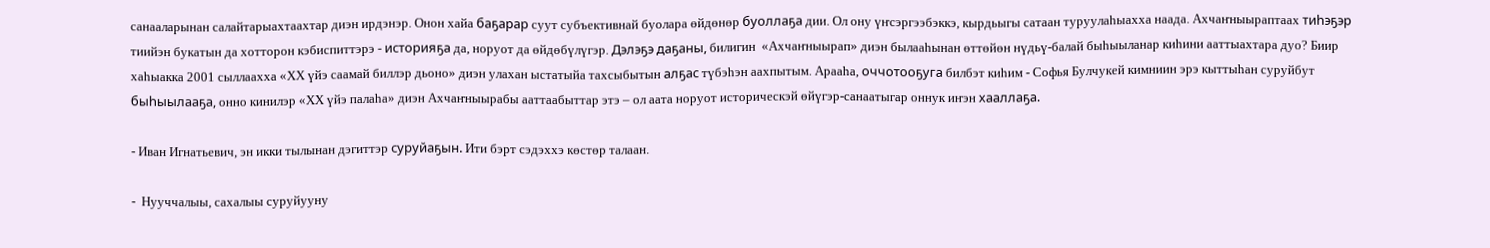санааларынан салайтарыахтаахтар диэн ирдэнэр. Онон хайа баҕарар суут субъективнай буолара өйдөнөр буоллаҕа дии. Ол ону үҥсэргээбэккэ, кырдьыгы сатаан туруулаһыахха наада. Ахчаҥныыраптаах тиһэҕэр тиийэн букатын да хотторон кэбиспиттэрэ - историяҕа да, норуот да өйдөбүлүгэр. Дэлэҕэ даҕаны, билигин  «Ахчаҥныырап» диэн былааһынан өттөйөн нүдьү-балай быһыыланар киһини ааттыахтара дуо? Биир хаһыакка 2001 сыллаахха «ХХ үйэ саамай биллэр дьоно» диэн улахан ыстатыйа тахсыбытын алҕас түбэһэн аахпытым. Арааһа, оччотооҕуга билбэт киһим - Софья Булчукей кимниин эрэ кыттыһан суруйбут быһыылааҕа, онно кинилэр «ХХ үйэ палаһа» диэн Ахчаҥныырабы ааттаабыттар этэ – ол аата норуот историческэй өйүгэр-санаатыгар оннук иҥэн хааллаҕа.

- Иван Игнатьевич, эн икки тылынан дэгиттэр суруйаҕын. Ити бэрт сэдэххэ көстөр талаан.

-  Нууччалыы, сахалыы суруйууну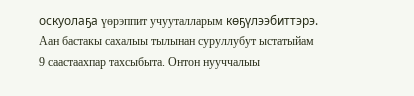оскуолаҕа үөрэппит учууталларым көҕүлээбиттэрэ. Аан бастакы сахалыы тылынан суруллубут ыстатыйам 9 саастаахпар тахсыбыта. Онтон нууччалыы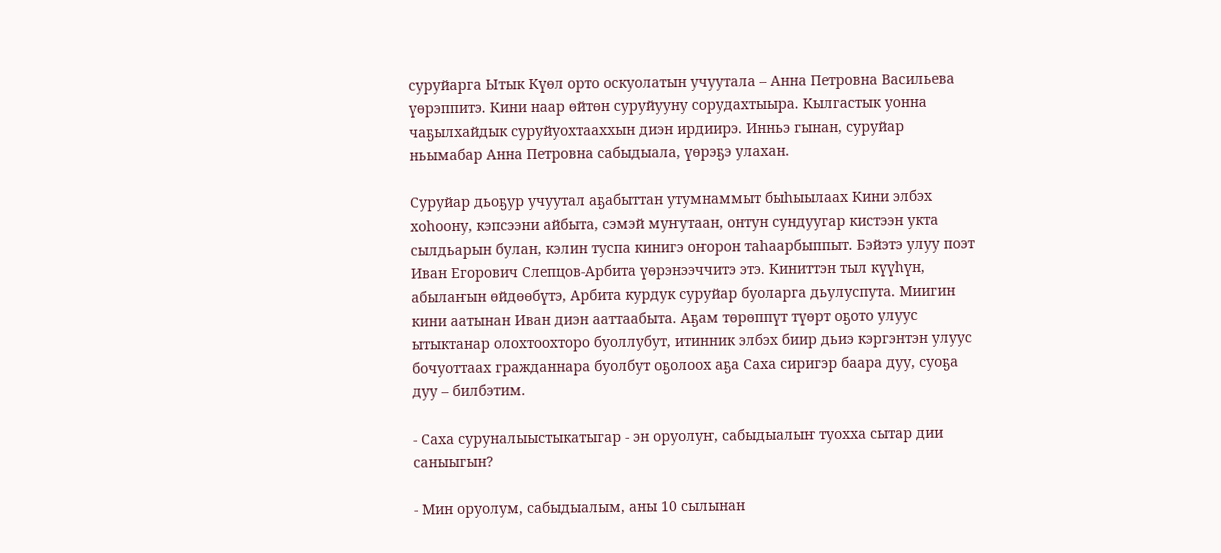суруйарга Ытык Күөл орто оскуолатын учуутала – Анна Петровна Васильева үөрэппитэ. Кини наар өйтөн суруйууну сорудахтыыра. Кылгастык уонна чаҕылхайдык суруйуохтааххын диэн ирдиирэ. Инньэ гынан, суруйар ньымабар Анна Петровна сабыдыала, үөрэҕэ улахан.

Суруйар дьоҕур учуутал аҕабыттан утумнаммыт быһыылаах Кини элбэх хоһоону, кэпсээни айбыта, сэмэй муҥутаан, онтун сундуугар кистээн укта сылдьарын булан, кэлин туспа кинигэ оҥорон таһаарбыппыт. Бэйэтэ улуу поэт Иван Егорович Слепцов-Арбита үөрэнээччитэ этэ. Киниттэн тыл күүһүн, абылаҥын өйдөөбүтэ, Арбита курдук суруйар буоларга дьулуспута. Миигин кини аатынан Иван диэн ааттаабыта. Аҕам төрөппүт түөрт оҕото улуус ытыктанар олохтоохторо буоллубут, итинник элбэх биир дьиэ кэргэнтэн улуус бочуоттаах гражданнара буолбут оҕолоох аҕа Саха сиригэр баара дуу, суоҕа дуу – билбэтим.

- Саха суруналыыстыкатыгар - эн оруолуҥ, сабыдыалыҥ туохха сытар дии саныыгын?

- Мин оруолум, сабыдыалым, аны 10 сылынан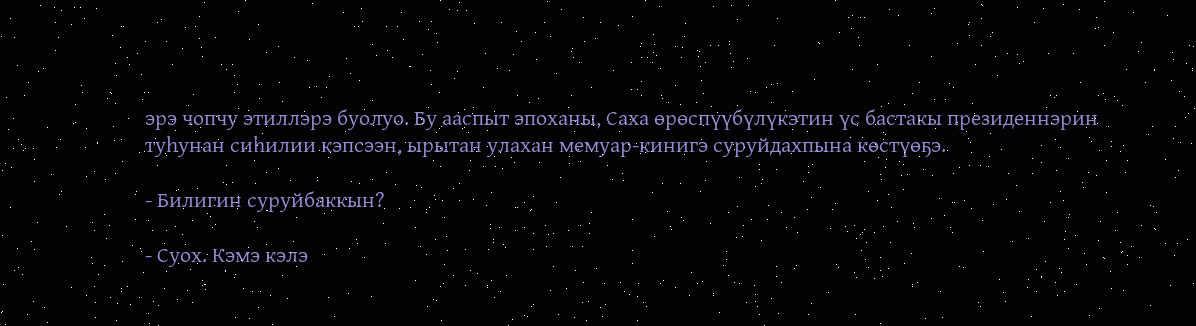эрэ чопчу этиллэрэ буолуо. Бу ааспыт эпоханы, Саха өрөспүүбүлүкэтин үс бастакы президеннэрин туһунан сиһилии кэпсээн, ырытан улахан мемуар-кинигэ суруйдахпына көстүөҕэ.

- Билигин суруйбаккын?

- Суох. Кэмэ кэлэ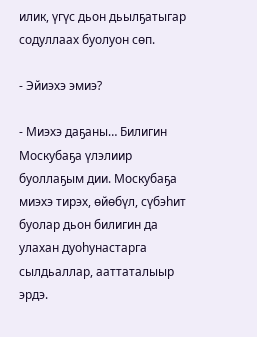илик, үгүс дьон дьылҕатыгар содуллаах буолуон сөп.

- Эйиэхэ эмиэ?

- Миэхэ даҕаны… Билигин Москубаҕа үлэлиир  буоллаҕым дии. Москубаҕа миэхэ тирэх, өйөбүл, сүбэһит буолар дьон билигин да улахан дуоһунастарга сылдьаллар, ааттаталыыр эрдэ.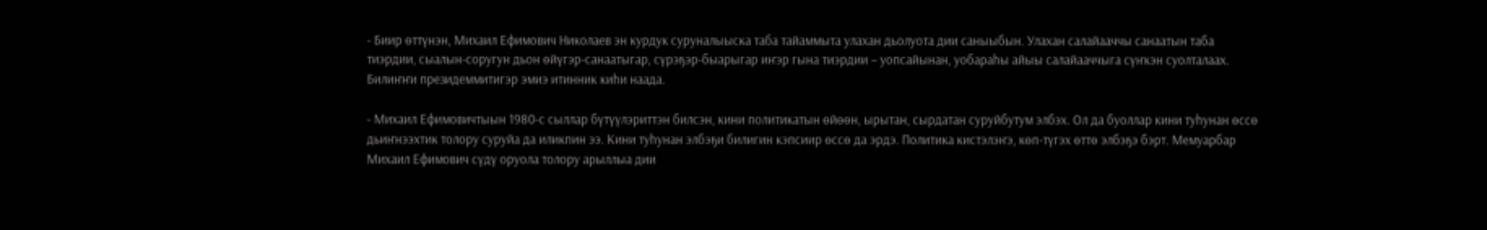- Биир өттүнэн, Михаил Ефимович Николаев эн курдук суруналыыска таба тайаммыта улахан дьолуота дии саныыбын. Улахан салайааччы санаатын таба тиэрдии, сыалын-соругун дьон өйүгэр-санаатыгар, сүрэҕэр-быарыгар иҥэр гына тиэрдии – уопсайынан, уобараһы айыы салайааччыга сүҥкэн суолталаах. Билиҥҥи президеммитигэр эмиэ итинник киһи наада.

- Михаил Ефимовичтыын 1980-с сыллар бүтүүлэриттэн билсэн, кини политикатын өйөөн, ырытан, сырдатан суруйбутум элбэх. Ол да буоллар кини туһунан өссө дьиҥнээхтик толору суруйа да иликпин ээ. Кини туһунан элбэҕи билигин кэпсиир өссө да эрдэ. Политика кистэлэҥэ, көп-түгэх өттө элбэҕэ бэрт. Мемуарбар Михаил Ефимович сүдү оруола толору арыллыа дии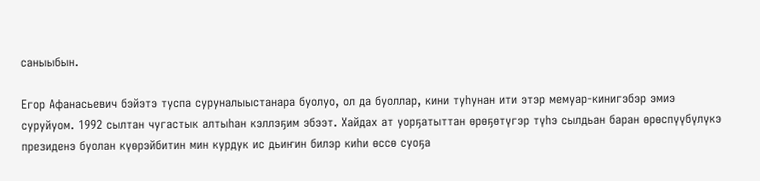саныыбын.

Егор Афанасьевич бэйэтэ туспа суруналыыстанара буолуо, ол да буоллар, кини туһунан ити этэр мемуар-кинигэбэр эмиэ суруйуом. 1992 сылтан чугастык алтыһан кэллэҕим эбээт. Хайдах ат уорҕатыттан өрөҕөтүгэр түһэ сылдьан баран өрөспүүбүлүкэ президенэ буолан күөрэйбитин мин курдук ис дьиҥин билэр киһи өссө суоҕа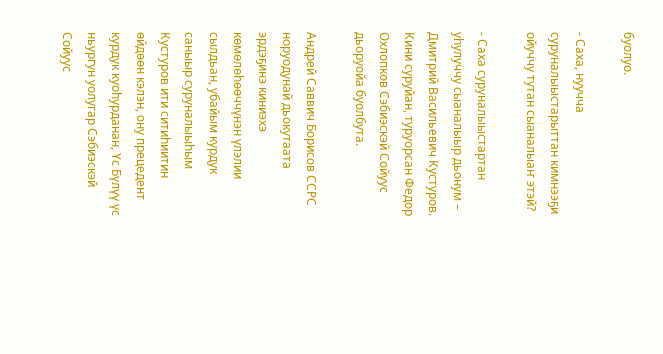буолуо.

- Саха, нуучча суруналыыстарыттан кимнээҕи ойуччу тутан сыаналыаҥ этэй?

- Саха суруналыыстартан уһулуччу сыаналыыр дьонум – Дмитрий Васильевич Кустуров. Кини суруйан, туруорсан Федор Охлопков Сэбиэскэй Сойуус дьоруойа буолбута.

Андрей Саввич Борисов ССРС норуодунай дьокутаата эрдэҕинэ киниэхэ көмөлөһөөччүнэн үлэлии сылдьан, убайым курдук саныыр суруналыыһым Кустуров ити ситиһиитин өйдөөн кэлэн, ону прецедент курдук куоһурданан, Үс Бүлүү үс ньургун уолугар Сэбиэскэй Сойуус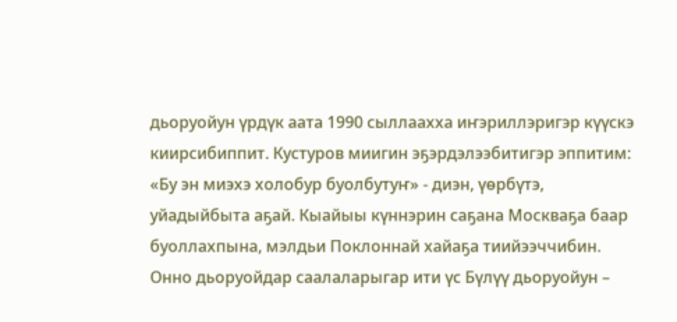дьоруойун үрдүк аата 1990 сыллаахха иҥэриллэригэр күүскэ киирсибиппит. Кустуров миигин эҕэрдэлээбитигэр эппитим: «Бу эн миэхэ холобур буолбутуҥ» - диэн, үөрбүтэ, уйадыйбыта аҕай. Кыайыы күннэрин саҕана Москваҕа баар буоллахпына, мэлдьи Поклоннай хайаҕа тиийээччибин. Онно дьоруойдар саалаларыгар ити үс Бүлүү дьоруойун –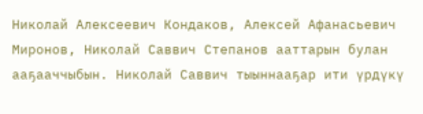Николай Алексеевич Кондаков, Алексей Афанасьевич Миронов, Николай Саввич Степанов ааттарын булан ааҕааччыбын. Николай Саввич тыыннааҕар ити үрдүкү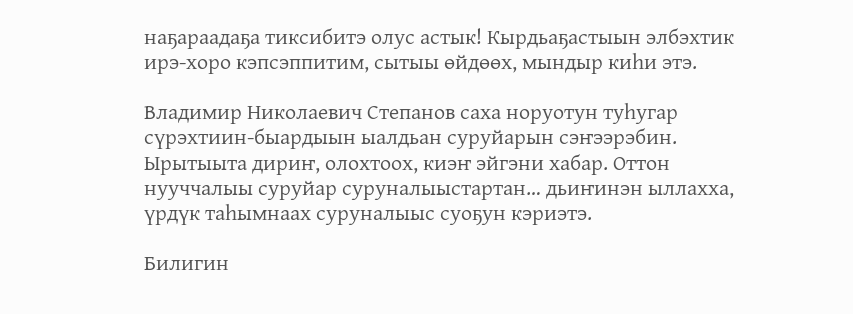наҕараадаҕа тиксибитэ олус астык! Кырдьаҕастыын элбэхтик ирэ-хоро кэпсэппитим, сытыы өйдөөх, мындыр киһи этэ.

Владимир Николаевич Степанов саха норуотун туһугар сүрэхтиин-быардыын ыалдьан суруйарын сэҥээрэбин. Ырытыыта дириҥ, олохтоох, киэҥ эйгэни хабар. Оттон нууччалыы суруйар суруналыыстартан… дьиҥинэн ыллахха, үрдүк таһымнаах суруналыыс суоҕун кэриэтэ.

Билигин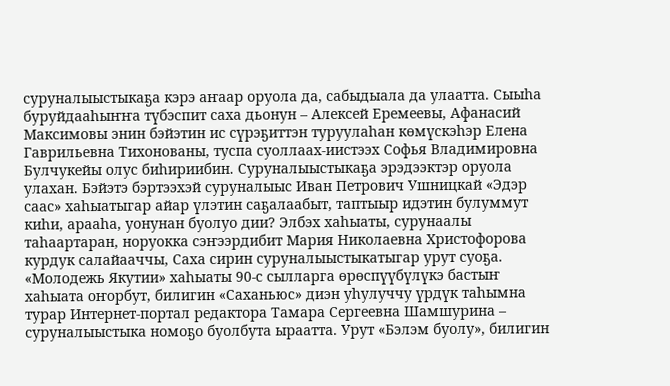суруналыыстыкаҕа кэрэ аҥаар оруола да, сабыдыала да улаатта. Сыыһа буруйдааһыҥҥа түбэспит саха дьонун – Алексей Еремеевы, Афанасий Максимовы энин бэйэтин ис сүрэҕиттэн туруулаһан көмүскэһэр Елена Гаврильевна Тихонованы, туспа суоллаах-иистээх Софья Владимировна Булчукейы олус биһириибин. Суруналыыстыкаҕа эрэдээктэр оруола улахан. Бэйэтэ бэртээхэй суруналыыс Иван Петрович Ушницкай «Эдэр саас» хаһыатыгар айар үлэтин саҕалаабыт, таптыыр идэтин булуммут киһи, арааһа, уонунан буолуо дии? Элбэх хаһыаты, сурунаалы таһаартаран, норуокка сэҥээрдибит Мария Николаевна Христофорова курдук салайааччы, Саха сирин суруналыыстыкатыгар урут суоҕа. «Молодежь Якутии» хаһыаты 90-с сылларга өрөспүүбүлүкэ бастыҥ хаһыата оҥорбут, билигин «Саханьюс» диэн уһулуччу үрдүк таһымна турар Интернет-портал редактора Тамара Сергеевна Шамшурина – суруналыыстыка номоҕо буолбута ыраатта. Урут «Бэлэм буолу», билигин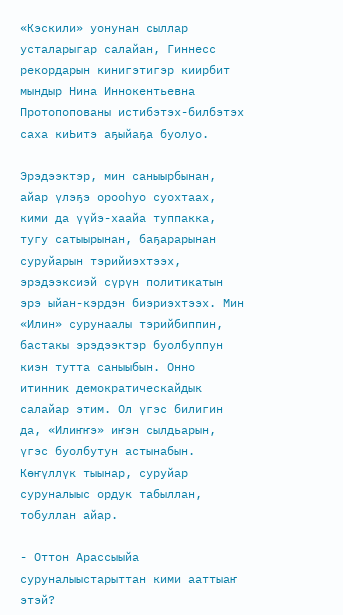«Кэскили» уонунан сыллар усталарыгар салайан, Гиннесс рекордарын кинигэтигэр киирбит мындыр Нина Иннокентьевна Протопопованы истибэтэх-билбэтэх саха киЬитэ аҕыйаҕа буолуо.

Эрэдээктэр, мин саныырбынан, айар үлэҕэ орооһуо суохтаах, кими да үүйэ-хаайа туппакка, тугу сатыырынан, баҕарарынан суруйарын тэрийиэхтээх, эрэдээксиэй сүрүн политикатын эрэ ыйан-кэрдэн биэриэхтээх. Мин «Илин» сурунаалы тэрийбиппин, бастакы эрэдээктэр буолбуппун киэн тутта саныыбын. Онно итинник демократическайдык салайар этим. Ол үгэс билигин да, «Илиҥҥэ» иҥэн сылдьарын, үгэс буолбутун астынабын. Көҥүллүк тыынар, суруйар суруналыыс ордук табыллан, тобуллан айар.

- Оттон Арассыыйа суруналыыстарыттан кими ааттыаҥ этэй?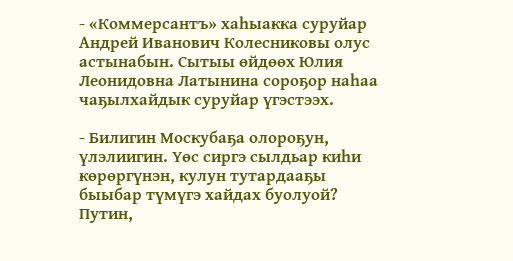- «Коммерсантъ» хаһыакка суруйар Андрей Иванович Колесниковы олус астынабын. Сытыы өйдөөх Юлия Леонидовна Латынина сороҕор наһаа чаҕылхайдык суруйар үгэстээх.

- Билигин Москубаҕа олороҕун, үлэлиигин. Үөс сиргэ сылдьар киһи көрөргүнэн, кулун тутардааҕы быыбар түмүгэ хайдах буолуой? Путин,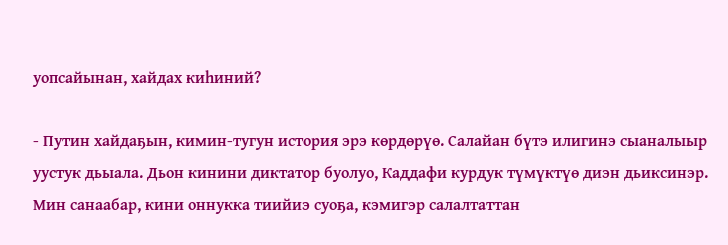уопсайынан, хайдах киһиний?

- Путин хайдаҕын, кимин-тугун история эрэ көрдөрүө. Салайан бүтэ илигинэ сыаналыыр уустук дьыала. Дьон кинини диктатор буолуо, Каддафи курдук түмүктүө диэн дьиксинэр. Мин санаабар, кини оннукка тиийиэ суоҕа, кэмигэр салалтаттан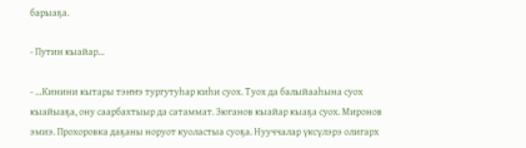барыаҕа.

- Путин кыайар…

- …Кинини кытары тэҥҥэ тургутуһар киһи суох. Туох да балыйааһына суох кыайыаҕа, ону саарбахтыыр да сатаммат. Зюганов кыайар кыаҕа суох. Миронов эмиэ. Прохоровка даҕаны норуот куоластыа суоҕа. Нууччалар үксүлэрэ олигарх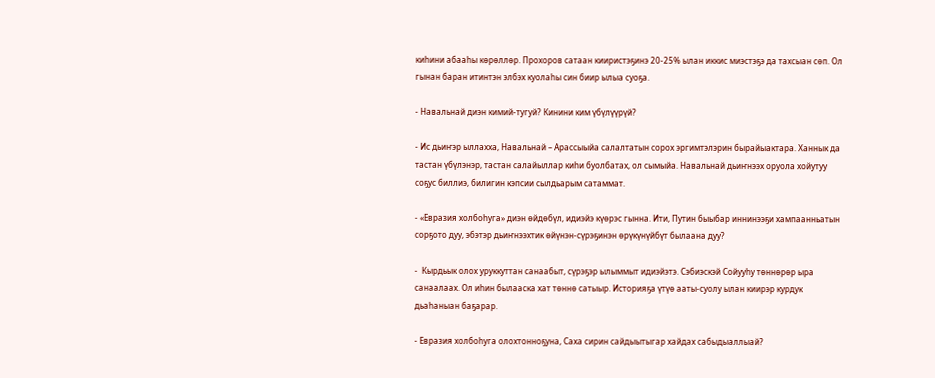киһини абааһы көрөллөр. Прохоров сатаан кииристэҕинэ 20-25% ылан иккис миэстэҕэ да тахсыан сөп. Ол гынан баран итинтэн элбэх куолаһы син биир ылыа суоҕа.

- Навальнай диэн кимий-тугуй? Кинини ким үбүлүүрүй?

- Ис дьиҥэр ыллахха, Навальнай – Арассыыйа салалтатын сорох эргимтэлэрин бырайыактара. Ханнык да тастан үбүлэнэр, тастан салайыллар киһи буолбатах, ол сымыйа. Навальнай дьиҥнээх оруола хойутуу соҕус биллиэ, билигин кэпсии сылдьарым сатаммат.

- «Евразия холбоһуга» диэн өйдөбүл, идиэйэ күөрэс гынна. Ити, Путин быыбар иннинээҕи хампаанньатын сорҕото дуу, эбэтэр дьиҥнээхтик өйүнэн-сүрэҕинэн өрүкүнүйбүт былаана дуу?

-  Кырдьык олох уруккуттан санаабыт, сүрэҕэр ылыммыт идиэйэтэ. Сэбиэскэй Сойууһу төннөрөр ыра санаалаах. Ол иһин былааска хат төннө сатыыр. Историяҕа үтүө ааты-суолу ылан киирэр курдук дьаһаныан баҕарар.

- Евразия холбоһуга олохтонноҕуна, Саха сирин сайдыытыгар хайдах сабыдыаллыай?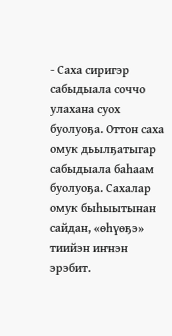- Саха сиригэр сабыдыала соччо улахана суох буолуоҕа. Оттон саха омук дьылҕатыгар сабыдыала баһаам буолуоҕа. Сахалар омук быһыытынан сайдан, «өһүөҕэ» тиийэн иҥнэн эрэбит.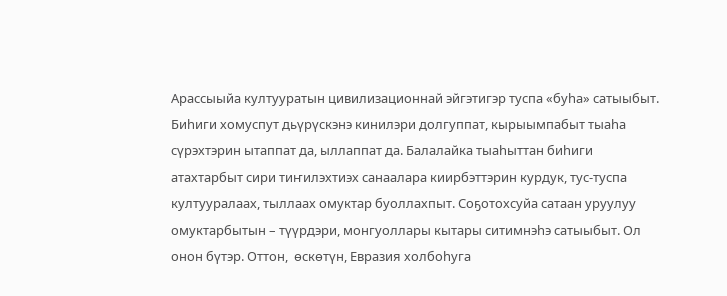Арассыыйа култууратын цивилизационнай эйгэтигэр туспа «буһа» сатыыбыт.  Биһиги хомуспут дьүрүскэнэ кинилэри долгуппат, кырыымпабыт тыаһа сүрэхтэрин ытаппат да, ыллаппат да. Балалайка тыаһыттан биһиги атахтарбыт сири тиҥилэхтиэх санаалара киирбэттэрин курдук, тус-туспа култууралаах, тыллаах омуктар буоллахпыт. Соҕотохсуйа сатаан уруулуу омуктарбытын – түүрдэри, монгуоллары кытары ситимнэһэ сатыыбыт. Ол онон бүтэр. Оттон,  өскөтүн, Евразия холбоһуга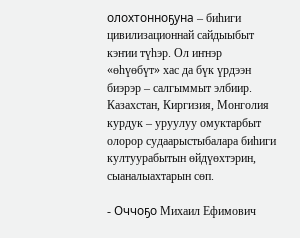олохтонноҕуна – биһиги цивилизационнай сайдыыбыт кэҥии түһэр. Ол иҥнэр «өһүөбүт» хас да бүк үрдээн биэрэр – салгыммыт элбиир. Казахстан, Киргизия, Монголия курдук – уруулуу омуктарбыт олорор судаарыстыбалара биһиги култуурабытын өйдүөхтэрин, сыаналыахтарын сөп.

- Оччоҕо Михаил Ефимович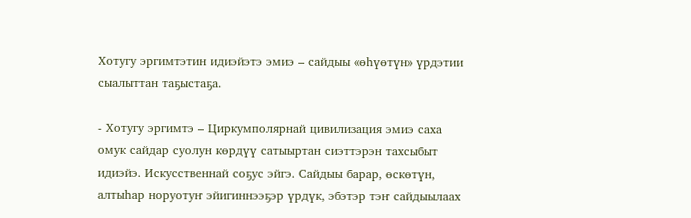Хотугу эргимтэтин идиэйэтэ эмиэ – сайдыы «өһүөтүн» үрдэтии сыалыттан таҕыстаҕа.

- Хотугу эргимтэ – Циркумполярнай цивилизация эмиэ саха омук сайдар суолун көрдүү сатыыртан сиэттэрэн тахсыбыт идиэйэ. Искусственнай соҕус эйгэ. Сайдыы барар, өскөтүн, алтыһар норуотуҥ эйигиннээҕэр үрдүк, эбэтэр тэҥ сайдыылаах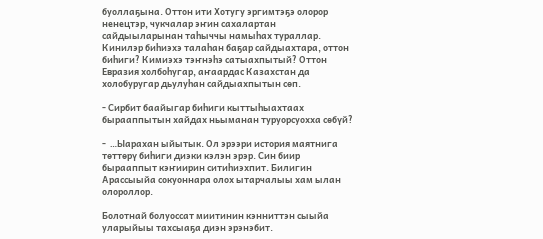буоллаҕына. Оттон ити Хотугу эргимтэҕэ олорор ненецтэр, чукчалар эҥин сахалартан сайдыыларынан таһыччы намыһах тураллар. Кинилэр биһиэхэ талаһан баҕар сайдыахтара, оттон биһиги? Кимиэхэ тэҥнэһэ сатыахпытый? Оттон Евразия холбоһугар, аҥаардас Казахстан да холобуругар дьулуһан сайдыахпытын сөп.

- Сирбит баайыгар биһиги кыттыһыахтаах бырааппытын хайдах ньыманан туруорсуохха сөбүй?

-  …Ыарахан ыйытык. Ол эрээри история маятнига төттөрү биһиги диэки кэлэн эрэр. Син биир бырааппыт кэҥиирин ситиһиэхпит. Билигин Арассыыйа сокуоннара олох ытарчалыы хам ылан олороллор.

Болотнай болуоссат миитинин кэнниттэн сыыйа уларыйыы тахсыаҕа диэн эрэнэбит.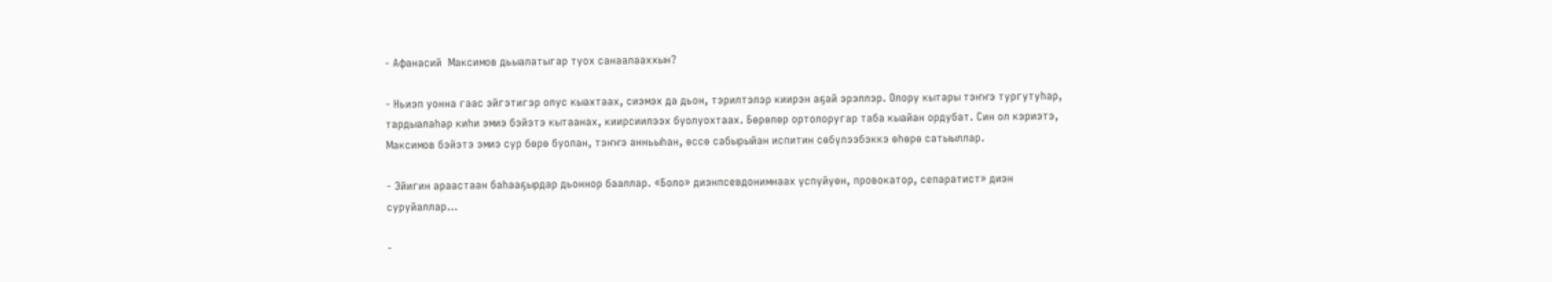- Афанасий  Максимов дьыалатыгар туох санаалааххын?

- Ньиэп уонна гаас эйгэтигэр олус кыахтаах, сиэмэх да дьон, тэрилтэлэр киирэн аҕай эрэллэр. Олору кытары тэҥҥэ тургутуһар, тардыалаһар киһи эмиэ бэйэтэ кытаанах, киирсиилээх буолуохтаах. Бөрөлөр ортолоругар таба кыайан ордубат. Син ол кэриэтэ, Максимов бэйэтэ эмиэ сур бөрө буолан, тэҥҥэ анньыһан, өссө сабырыйан испитин сөбүлээбэккэ өһөрө сатыыллар.

- Эйигин араастаан баһааҕырдар дьоннор бааллар. «Боло» диэнпсевдонимнаах үспүйүөн, провокатор, сепаратист» диэн суруйаллар…

-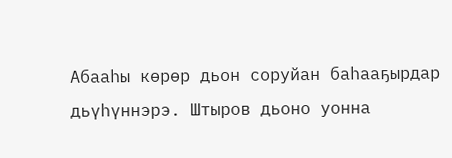Абааһы көрөр дьон соруйан баһааҕырдар дьүһүннэрэ. Штыров дьоно уонна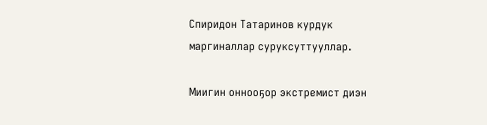Спиридон Татаринов курдук маргиналлар суруксуттууллар.

Миигин оннооҕор экстремист диэн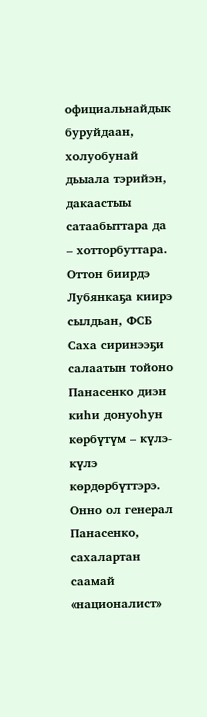официальнайдык буруйдаан, холуобунай дьыала тэрийэн, дакаастыы сатаабыттара да – хотторбуттара. Оттон биирдэ Лубянкаҕа киирэ сылдьан, ФСБ Саха сиринээҕи салаатын тойоно Панасенко диэн киһи донуоһун көрбүтүм – күлэ-күлэ көрдөрбүттэрэ. Онно ол генерал Панасенко, сахалартан саамай «националист»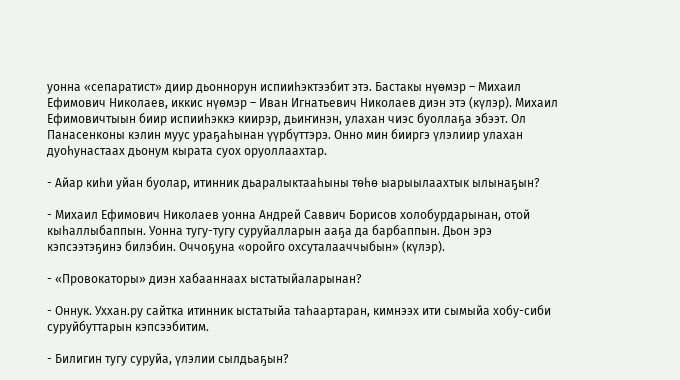уонна «сепаратист» диир дьоннорун испииһэктээбит этэ. Бастакы нүөмэр – Михаил Ефимович Николаев, иккис нүөмэр – Иван Игнатьевич Николаев диэн этэ (күлэр). Михаил Ефимовичтыын биир испииһэккэ киирэр, дьиҥинэн, улахан чиэс буоллаҕа эбээт. Ол Панасенконы кэлин муус ураҕаһынан үүрбүттэрэ. Онно мин бииргэ үлэлиир улахан дуоһунастаах дьонум кырата суох оруоллаахтар.

- Айар киһи уйан буолар, итинник дьаралыктааһыны төһө ыарыылаахтык ылынаҕын?

- Михаил Ефимович Николаев уонна Андрей Саввич Борисов холобурдарынан, отой кыһаллыбаппын. Уонна тугу-тугу суруйалларын ааҕа да барбаппын. Дьон эрэ кэпсээтэҕинэ билэбин. Оччоҕуна «оройго охсуталааччыбын» (күлэр).

- «Провокаторы» диэн хабааннаах ыстатыйаларынан?

- Оннук. Уххан.ру сайтка итинник ыстатыйа таһаартаран, кимнээх ити сымыйа хобу-сиби суруйбуттарын кэпсээбитим.

- Билигин тугу суруйа, үлэлии сылдьаҕын?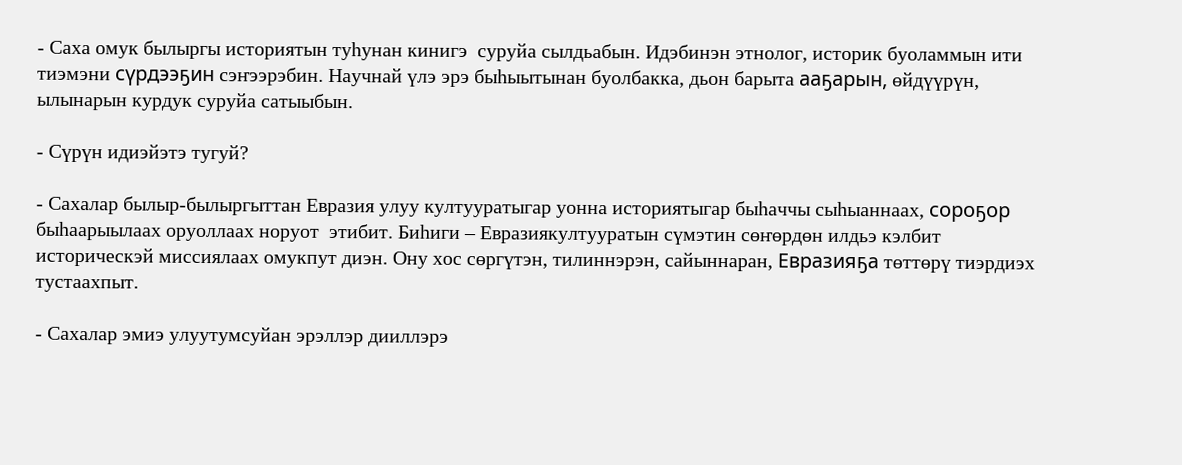- Саха омук былыргы историятын туһунан кинигэ  суруйа сылдьабын. Идэбинэн этнолог, историк буоламмын ити тиэмэни сүрдээҕин сэҥээрэбин. Научнай үлэ эрэ быһыытынан буолбакка, дьон барыта ааҕарын, өйдүүрүн, ылынарын курдук суруйа сатыыбын.

- Сүрүн идиэйэтэ тугуй?

- Сахалар былыр-былыргыттан Евразия улуу култууратыгар уонна историятыгар быһаччы сыһыаннаах, сороҕор быһаарыылаах оруоллаах норуот  этибит. Биһиги – Евразиякултууратын сүмэтин сөҥөрдөн илдьэ кэлбит историческэй миссиялаах омукпут диэн. Ону хос сөргүтэн, тилиннэрэн, сайыннаран, Евразияҕа төттөрү тиэрдиэх тустаахпыт.

- Сахалар эмиэ улуутумсуйан эрэллэр дииллэрэ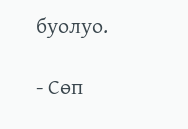буолуо.

- Сөп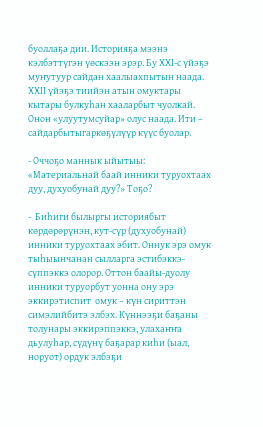буоллаҕа дии. Историяҕа мээнэ кэлбэттүгэн үөскээн эрэр. Бу ХХI-с үйэҕэ муҥутуур сайдан хаалыахпытын наада. ХХII үйэҕэ тиийэн атын омуктары кытары булкуһан хааларбыт чуолкай. Онон «улуутумсуйар» олус наада. Ити – сайдарбытыгаркөҕүлүүр күүс буолар.

- Оччоҕо маннык ыйытыы: «Материальнай баай инники туруохтаах дуу, духуобунай дуу?» Тоҕо?

-  Биһиги былыргы историябыт көрдөрөрүнэн, кут-сүр (духуобунай) инники туруохтаах эбит. Оннук эрэ омук тыһыынчанан сылларга эстибэккэ-сүппэккэ олорор. Оттон баайы-дуолу инники туруорбут уонна ону эрэ эккирэтиспит  омук – күн сириттэн симэлийбитэ элбэх. Күннээҕи баҕаны толунары эккирэппэккэ, улахаҥҥа дьулуһар, сүдүнү баҕарар киһи (ыал, норуот) ордук элбэҕи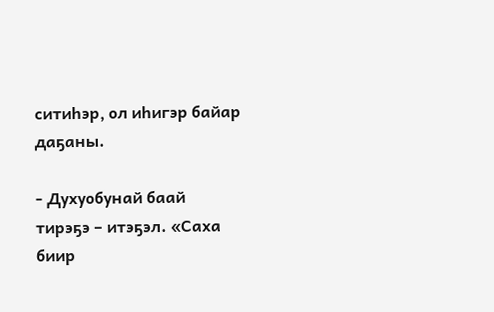ситиһэр, ол иһигэр байар даҕаны.

- Духуобунай баай тирэҕэ – итэҕэл. «Саха биир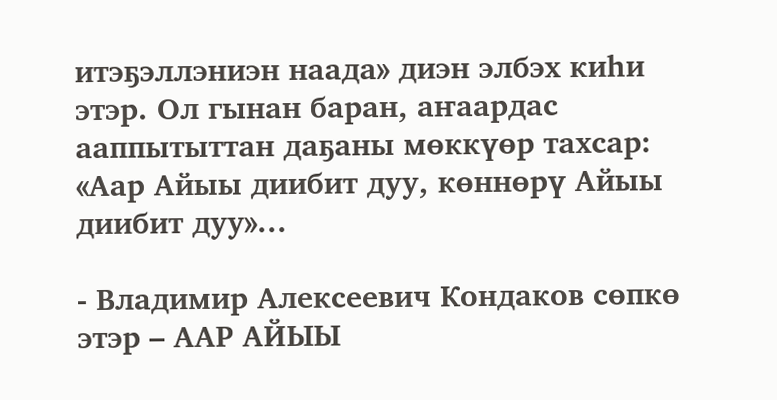итэҕэллэниэн наада» диэн элбэх киһи этэр. Ол гынан баран, аҥаардас ааппытыттан даҕаны мөккүөр тахсар: «Аар Айыы диибит дуу, көннөрү Айыы диибит дуу»...

- Владимир Алексеевич Кондаков сөпкө этэр – ААР АЙЫЫ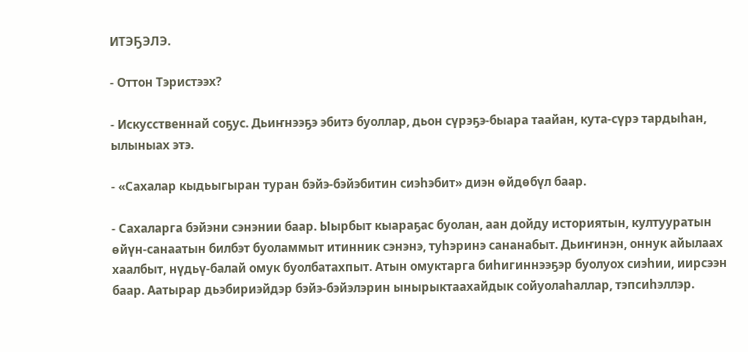ИТЭҔЭЛЭ.

- Оттон Тэристээх?

- Искусственнай соҕус. Дьиҥнээҕэ эбитэ буоллар, дьон сүрэҕэ-быара таайан, кута-сүрэ тардыһан, ылыныах этэ.

- «Сахалар кыдьыгыран туран бэйэ-бэйэбитин сиэһэбит» диэн өйдөбүл баар.

- Сахаларга бэйэни сэнэнии баар. Ыырбыт кыараҕас буолан, аан дойду историятын, култууратын өйүн-санаатын билбэт буоламмыт итинник сэнэнэ, туһэринэ сананабыт. Дьиҥинэн, оннук айылаах хаалбыт, нүдьү-балай омук буолбатахпыт. Атын омуктарга биһигиннээҕэр буолуох сиэһии, иирсээн баар. Аатырар дьэбириэйдэр бэйэ-бэйэлэрин ынырыктаахайдык сойуолаһаллар, тэпсиһэллэр.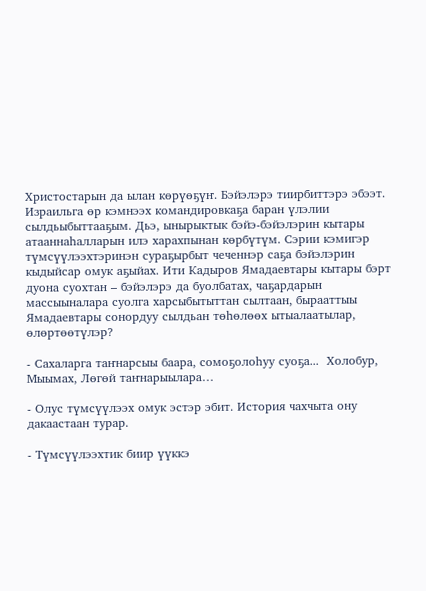Христостарын да ылан көрүөҕүҥ. Бэйэлэрэ тиирбиттэрэ эбээт. Израильга өр кэмнээх командировкаҕа баран үлэлии сылдьыбыттааҕым. Дьэ, ынырыктык бэйэ-бэйэлэрин кытары атааннаһалларын илэ харахпынан көрбүтүм. Сэрии кэмигэр  түмсүүлээхтэринэн сураҕырбыт чеченнэр саҕа бэйэлэрин кыдыйсар омук аҕыйах. Ити Кадыров Ямадаевтары кытары бэрт дуона суохтан – бэйэлэрэ да буолбатах, чаҕардарын массыыналара суолга харсыбытыттан сылтаан, бырааттыы Ямадаевтары сонордуу сылдьан төһөлөөх ытыалаатылар, өлөртөөтүлэр?

- Сахаларга таҥнарсыы баара, сомоҕолоһуу суоҕа...  Холобур, Мыымах, Лөгөй таҥнарыылара…

- Олус түмсүүлээх омук эстэр эбит. История чахчыта ону дакаастаан турар.

- Түмсүүлээхтик биир үүккэ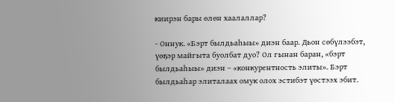киирэн бары өлөн хаалаллар?

- Оннук. «Бэрт былдьаһыы» диэн баар. Дьон сөбүлээбэт, үөҕэр майгыта буолбат дуо? Ол гынан баран, «бэрт былдьаһыы» диэн – «конкурентность элиты». Бэрт былдьаһар элиталаах омук олох эстибэт үөстээх эбит.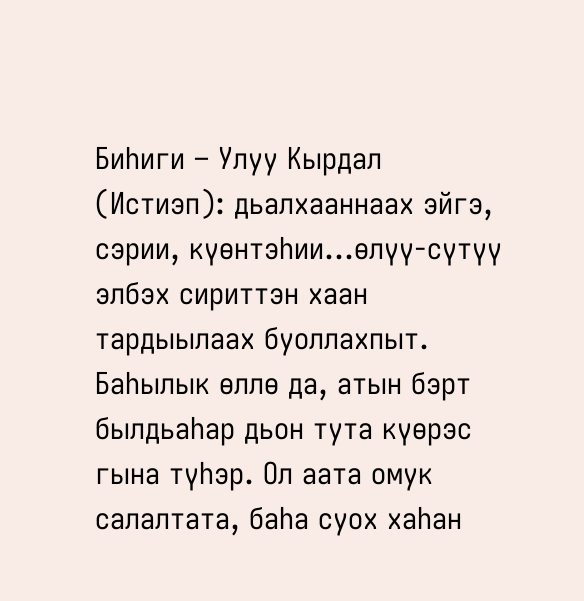Биһиги – Улуу Кырдал (Истиэп): дьалхааннаах эйгэ, сэрии, күөнтэһии…өлүү-сүтүү элбэх сириттэн хаан тардыылаах буоллахпыт. Баһылык өллө да, атын бэрт былдьаһар дьон тута күөрэс гына түһэр. Ол аата омук салалтата, баһа суох хаһан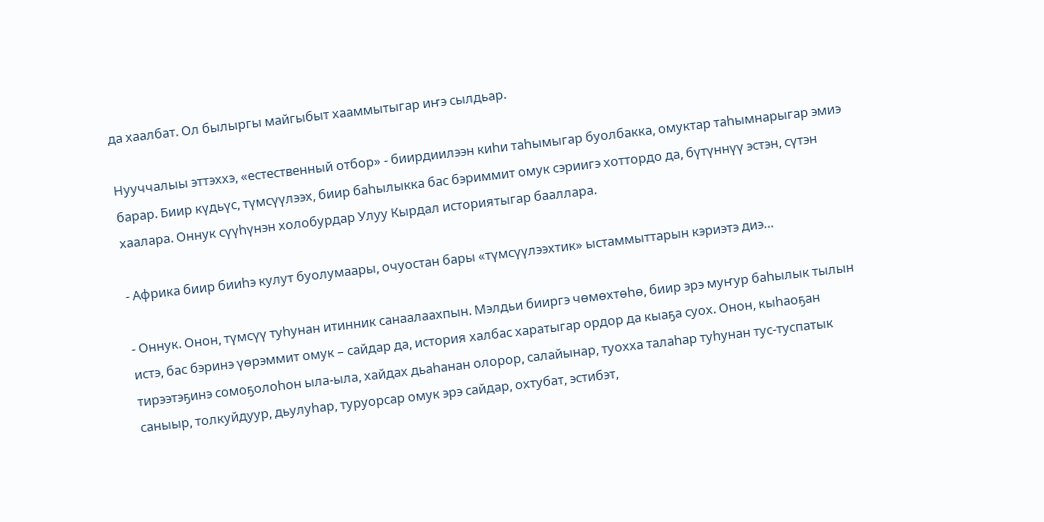да хаалбат. Ол былыргы майгыбыт хааммытыгар иҥэ сылдьар.

Нууччалыы эттэххэ, «естественный отбор» - биирдиилээн киһи таһымыгар буолбакка, омуктар таһымнарыгар эмиэ барар. Биир күдьүс, түмсүүлээх, биир баһылыкка бас бэриммит омук сэриигэ хоттордо да, бүтүннүү эстэн, сүтэн хаалара. Оннук сүүһүнэн холобурдар Улуу Кырдал историятыгар бааллара.

- Африка биир бииһэ кулут буолумаары, очуостан бары «түмсүүлээхтик» ыстаммыттарын кэриэтэ диэ…

- Оннук. Онон, түмсүү туһунан итинник санаалаахпын. Мэлдьи бииргэ чөмөхтөһө, биир эрэ муҥур баһылык тылын истэ, бас бэринэ үөрэммит омук – сайдар да, история халбас харатыгар ордор да кыаҕа суох. Онон, кыһаоҕан тирээтэҕинэ сомоҕолоһон ыла-ыла, хайдах дьаһанан олорор, салайынар, туохха талаһар туһунан тус-туспатык саныыр, толкуйдуур, дьулуһар, туруорсар омук эрэ сайдар, охтубат, эстибэт,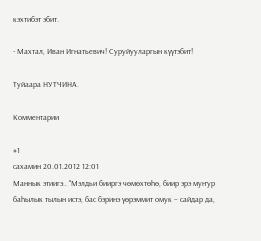кэхтибэт эбит.

- Махтал, Иван Игнатьевич! Суруйууларгын күүтэбит!

Туйаара НУТЧИНА.

Комментарии

#1
сахамин 20.01.2012 12:01
Маннык этиигэ.. "Мэлдьи бииргэ чөмөхтөһө, биир эрэ муҥур баһылык тылын истэ, бас бэринэ үөрэммит омук – сайдар да,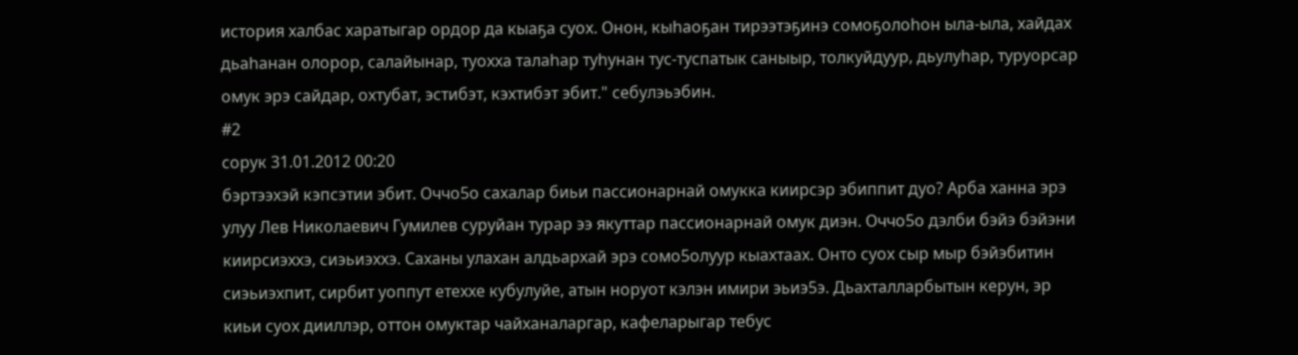история халбас харатыгар ордор да кыаҕа суох. Онон, кыһаоҕан тирээтэҕинэ сомоҕолоһон ыла-ыла, хайдах дьаһанан олорор, салайынар, туохха талаһар туһунан тус-туспатык саныыр, толкуйдуур, дьулуһар, туруорсар омук эрэ сайдар, охтубат, эстибэт, кэхтибэт эбит." себулэьэбин.
#2
сорук 31.01.2012 00:20
бэртээхэй кэпсэтии эбит. Оччо5о сахалар биьи пассионарнай омукка киирсэр эбиппит дуо? Арба ханна эрэ улуу Лев Николаевич Гумилев суруйан турар ээ якуттар пассионарнай омук диэн. Оччо5о дэлби бэйэ бэйэни киирсиэххэ, сиэьиэххэ. Саханы улахан алдьархай эрэ сомо5олуур кыахтаах. Онто суох сыр мыр бэйэбитин сиэьиэхпит, сирбит уоппут етеххе кубулуйе, атын норуот кэлэн имири эьиэ5э. Дьахталларбытын керун, эр киьи суох дииллэр, оттон омуктар чайханаларгар, кафеларыгар тебус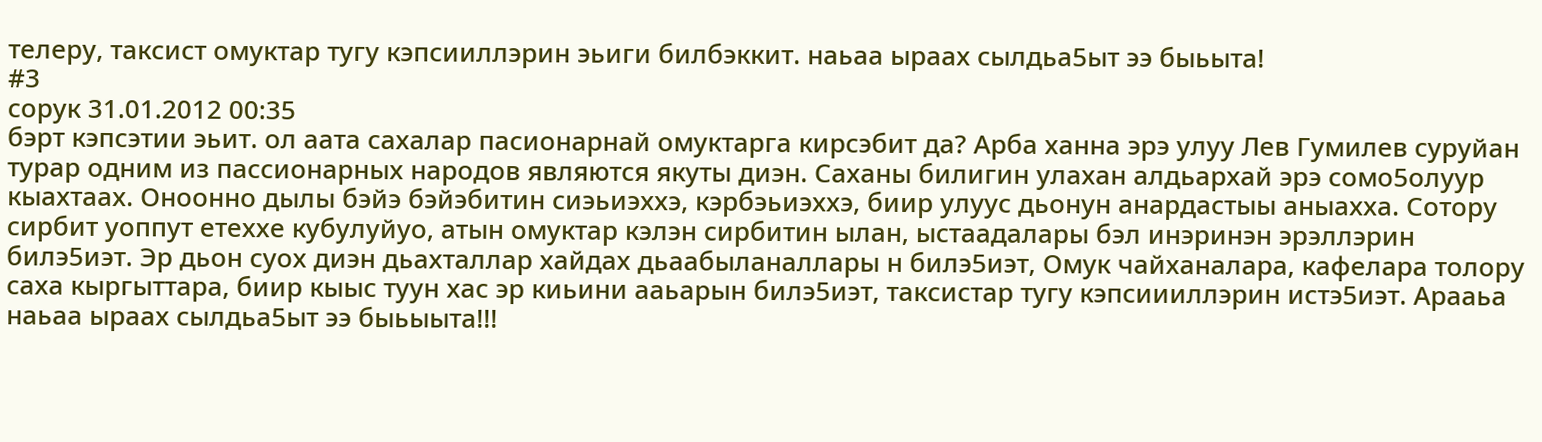телеру, таксист омуктар тугу кэпсииллэрин эьиги билбэккит. наьаа ыраах сылдьа5ыт ээ быьыта!
#3
сорук 31.01.2012 00:35
бэрт кэпсэтии эьит. ол аата сахалар пасионарнай омуктарга кирсэбит да? Арба ханна эрэ улуу Лев Гумилев суруйан турар одним из пассионарных народов являются якуты диэн. Саханы билигин улахан алдьархай эрэ сомо5олуур кыахтаах. Оноонно дылы бэйэ бэйэбитин сиэьиэххэ, кэрбэьиэххэ, биир улуус дьонун анардастыы аныахха. Сотору сирбит уоппут етеххе кубулуйуо, атын омуктар кэлэн сирбитин ылан, ыстаадалары бэл инэринэн эрэллэрин билэ5иэт. Эр дьон суох диэн дьахталлар хайдах дьаабыланаллары н билэ5иэт, Омук чайханалара, кафелара толору саха кыргыттара, биир кыыс туун хас эр киьини ааьарын билэ5иэт, таксистар тугу кэпсиииллэрин истэ5иэт. Арааьа наьаа ыраах сылдьа5ыт ээ быьыыта!!!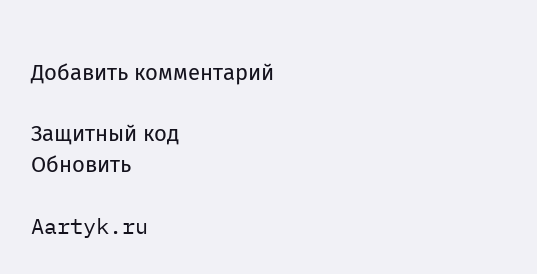Добавить комментарий

Защитный код
Обновить

Aartyk.ru